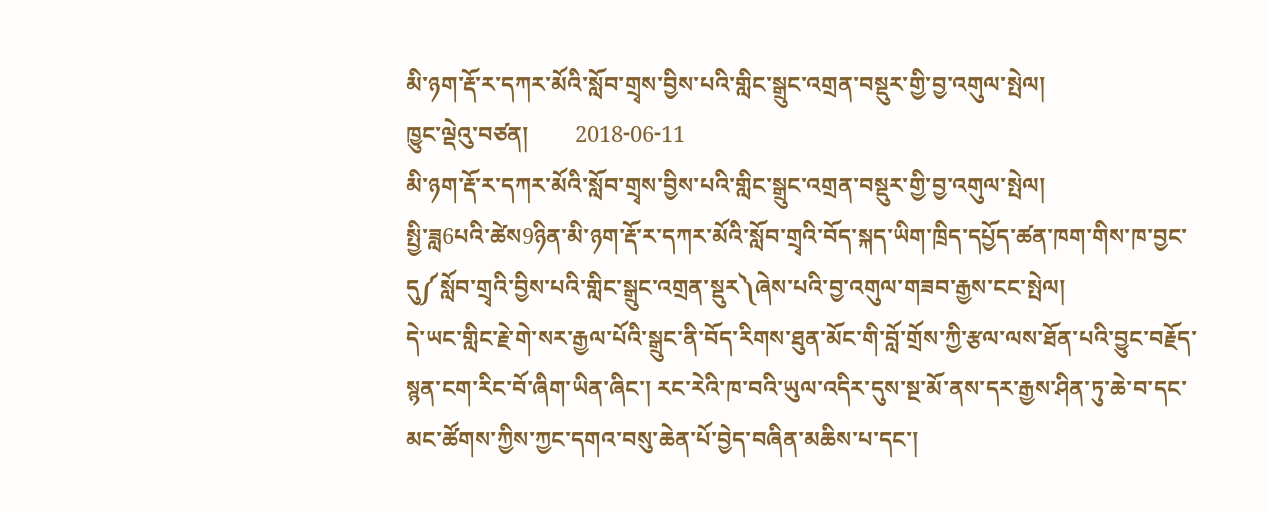མི་ཉག་རྡོ་ར་དཀར་མོའི་སློབ་གྲྭས་བྱིས་པའི་གླིང་སྒྲུང་འགྲན་བསྡུར་གྱི་བྱ་འགུལ་སྤེལ།
ཁྱུང་ལྡེའུ་བཙན།        2018-06-11
མི་ཉག་རྡོ་ར་དཀར་མོའི་སློབ་གྲྭས་བྱིས་པའི་གླིང་སྒྲུང་འགྲན་བསྡུར་གྱི་བྱ་འགུལ་སྤེལ།
སྤྱི་ཟླ6པའི་ཚེས9ཉིན་མི་ཉག་རྡོ་ར་དཀར་མོའི་སློབ་གྲྭའི་བོད་སྐད་ཡིག་ཁྲིད་དཔྱོད་ཚན་ཁག་གིས་ཁ་བྱང་དུ༼སློབ་གྲྭའི་བྱིས་པའི་གླིང་སྒྲུང་འགྲན་སྡུར༽ཞེས་པའི་བྱ་འགུལ་གཟབ་རྒྱས་ངང་སྤེལ།
དེ་ཡང་གླིང་རྗེ་གེ་སར་རྒྱལ་པོའི་སྒྲུང་ནི་བོད་རིགས་ཐུན་མོང་གི་བློ་གྲོས་ཀྱི་རྩལ་ལས་ཐོན་པའི་བྱུང་བརྗོད་སྙན་ངག་རིང་བོ་ཞིག་ཡིན་ཞིང་། རང་རེའི་ཁ་བའི་ཡུལ་འདིར་དུས་སྔ་མོ་ནས་དར་རྒྱས་ཤིན་ཏུ་ཆེ་བ་དང་མང་ཚོགས་ཀྱིས་ཀྱང་དགའ་བསུ་ཆེན་པོ་བྱེད་བཞིན་མཆིས་པ་དང་།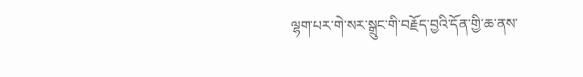ལྷག་པར་གེ་སར་སྒྲུང་གི་བརྗོད་བྱའི་དོན་གྱི་ཆ་ནས་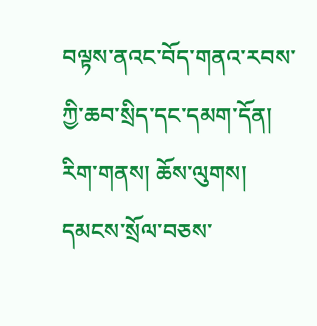བལྟས་ནའང་བོད་གནའ་རབས་ཀྱི་ཆབ་སྲིད་དང་དམག་དོན། རིག་གནས། ཆོས་ལུགས། དམངས་སྲོལ་བཅས་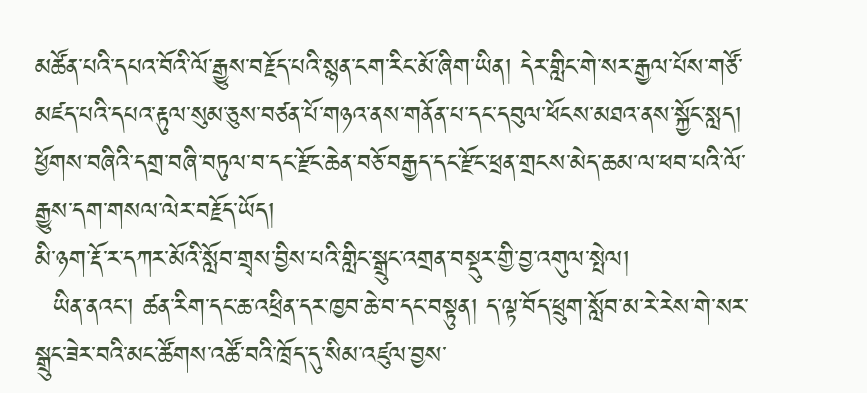མཚོན་པའི་དཔའ་བོའི་ལོ་རྒྱུས་བརྗོད་པའི་སྙན་ངག་རིང་མོ་ཞིག་ཡིན། དེར་གླིང་གེ་སར་རྒྱལ་པོས་གཙོ་མཛད་པའི་དཔའ་རྟུལ་སུམ་ཅུས་བཙན་པོ་གཉའ་ནས་གནོན་པ་དང་དབུལ་ཕོངས་མཐའ་ནས་སྐྱོང་སླད། ཕྱོགས་བཞིའི་དགྲ་བཞི་བཏུལ་བ་དང་རྫོང་ཆེན་བཅོ་བརྒྱད་དང་རྫོང་ཕྲན་གྲངས་མེད་ཆམ་ལ་ཕབ་པའི་ལོ་རྒྱུས་དག་གསལ་ལེར་བརྗོད་ཡོད།
མི་ཉག་རྡོ་ར་དཀར་མོའི་སློབ་གྲྭས་བྱིས་པའི་གླིང་སྒྲུང་འགྲན་བསྡུར་གྱི་བྱ་འགུལ་སྤེལ།
  ཡིན་ནའང་། ཚན་རིག་དང་ཆ་འཕྲིན་དར་ཁྱབ་ཆེ་བ་དང་བསྟུན། ད་ལྟ་བོད་ཕྲུག་སློབ་མ་རེ་རེས་གེ་སར་སྒྲུང་ཟེར་བའི་མང་ཚོགས་འཚོ་བའི་ཁྲོད་དུ་སིམ་འཛུལ་བྱས་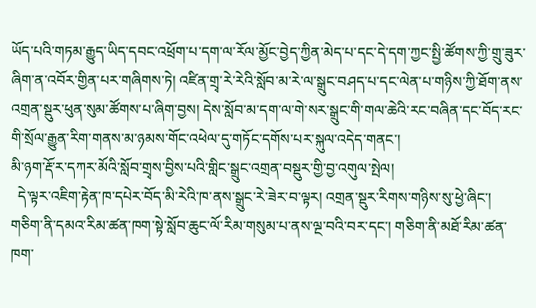ཡོད་པའི་གཏམ་རྒྱུད་ཡིད་དབང་འཕྲོག་པ་དག་ལ་རོལ་མྱོང་བྱེད་ཀྱིན་མེད་པ་དང་དེ་དག་ཀྱང་སྤྱི་ཚོགས་ཀྱི་གྲུ་ཟུར་ཞིག་ན་འབོར་གྱིན་པར་གཞིགས་ཏེ། འཛིན་གྲྭ་རེ་རེའི་སློབ་མ་རེ་ལ་སྒྲུང་བཤད་པ་དང་ལེན་པ་གཉིས་ཀྱི་ཐོག་ནས་འགྲན་སྡུར་ཕུན་སུམ་ཚོགས་པ་ཞིག་བྱས། དེས་སློབ་མ་དག་ལ་གེ་སར་སྒྲུང་གི་གལ་ཆེའི་རང་བཞིན་དང་བོད་རང་གི་སྲོལ་རྒྱུན་རིག་གནས་མ་ཉམས་གོང་འཕེལ་དུ་གཏོང་དགོས་པར་སྐུལ་འདེད་གནང་།
མི་ཉག་རྡོ་ར་དཀར་མོའི་སློབ་གྲྭས་བྱིས་པའི་གླིང་སྒྲུང་འགྲན་བསྡུར་གྱི་བྱ་འགུལ་སྤེལ།
  དེ་ལྟར་འཇིག་རྟེན་ཁ་དཔེར་བོད་མི་རེའི་ཁ་ནས་སྒྲུང་རེ་ཟེར་བ་ལྟར། འགྲན་སྡུར་རིགས་གཉིས་སུ་ཕྱེ་ཞིང་། གཅིག་ནི་དམའ་རིམ་ཚན་ཁག་སྟེ་སློབ་ཆུང་ལོ་རིམ་གསུམ་པ་ནས་ལྔ་བའི་བར་དང་། གཅིག་ནི་མཐོ་རིམ་ཚན་ཁག་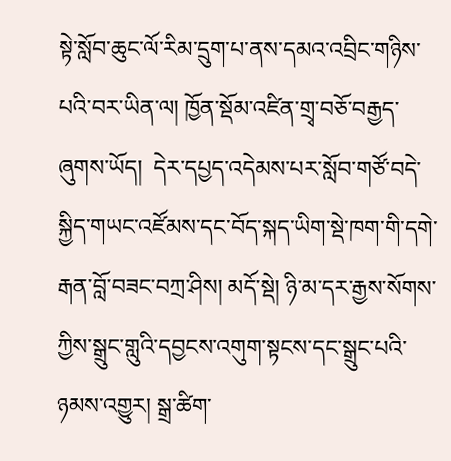སྟེ་སློབ་ཆུང་ལོ་རིམ་དྲུག་པ་ནས་དམའ་འབྲིང་གཉིས་པའི་བར་ཡིན་ལ། ཁྱོན་སྡོམ་འཛིན་གྲྭ་བཅོ་བརྒྱད་ཞུགས་ཡོད།  དེར་དཔྱད་འདེམས་པར་སློབ་གཙོ་བདེ་སྐྱིད་གཡང་འཛོམས་དང་བོད་སྐད་ཡིག་སྡེ་ཁག་གི་དགེ་རྒན་བློ་བཟང་བཀྲ་ཤིས། མདོ་སྡེ། ཉི་མ་དར་རྒྱས་སོགས་ཀྱིས་སྒྲུང་གླུའི་དབྱངས་འགུག་སྟངས་དང་སྒྲུང་པའི་ཉམས་འགྱུར། སྒྲ་ཚིག་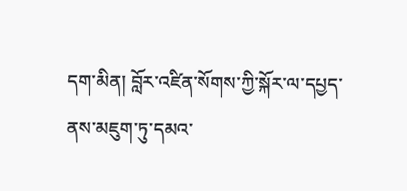དག་མིན། བློར་འཛིན་སོགས་ཀྱི་སྐོར་ལ་དཔྱད་ནས་མཇུག་ཏུ་དམའ་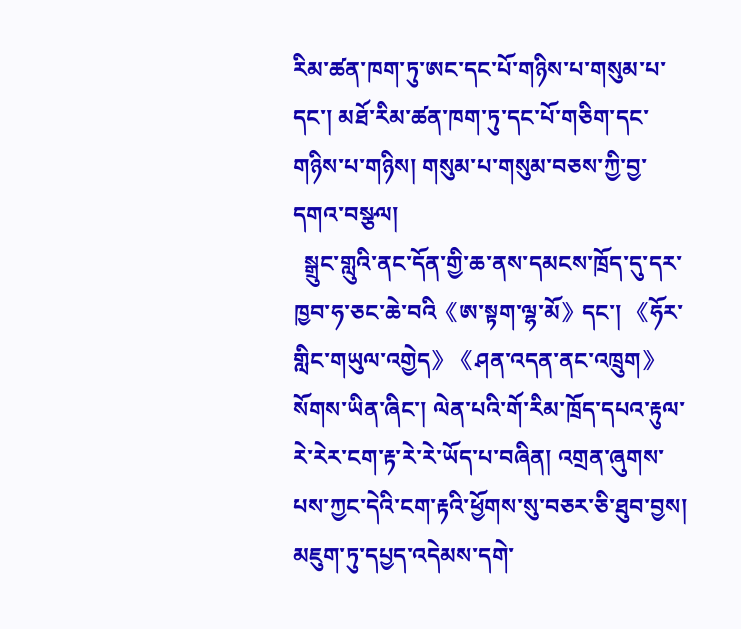རིམ་ཚན་ཁག་ཏུ་ཨང་དང་པོ་གཉིས་པ་གསུམ་པ་དང་། མཐོ་རིམ་ཚན་ཁག་ཏུ་དང་པོ་གཅིག་དང་གཉིས་པ་གཉིས། གསུམ་པ་གསུམ་བཅས་ཀྱི་བྱ་དགའ་བསྩལ།
  སྒྲུང་གླུའི་ནང་དོན་གྱི་ཆ་ནས་དམངས་ཁྲོད་དུ་དར་ཁྱབ་ཧ་ཅང་ཆེ་བའི《ཨ་སྟག་ལྷ་མོ》དང་། 《ཧོར་གླིང་གཡུལ་འགྱེད》《ཤན་འདན་ནང་འཁྲུག》སོགས་ཡིན་ཞིང་། ལེན་པའི་གོ་རིམ་ཁྲོད་དཔའ་རྟུལ་རེ་རེར་ངག་རྟ་རེ་རེ་ཡོད་པ་བཞིན། འགྲན་ཞུགས་པས་ཀྱང་དེའི་ངག་རྟའི་ཕྱོགས་སུ་བཅར་ཅི་ཐུབ་བྱས།
མཇུག་ཏུ་དཔྱད་འདེམས་དགེ་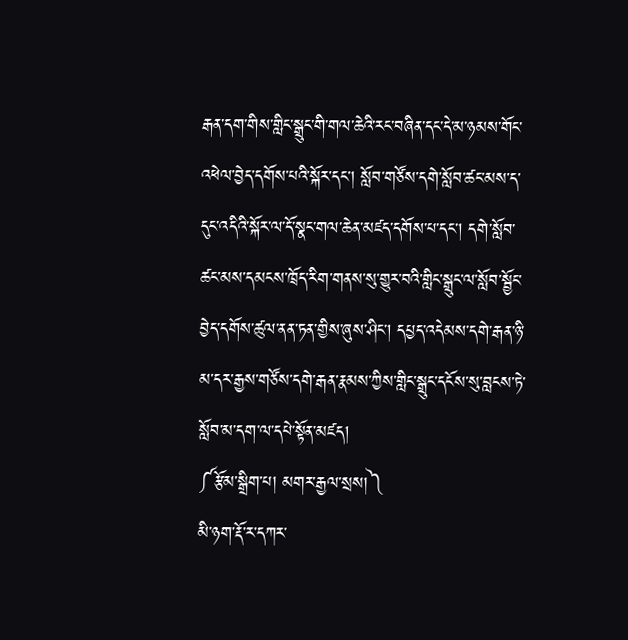རྒན་དག་གིས་གླིང་སྒྲུང་གི་གལ་ཆེའི་རང་བཞིན་དང་དེ་མ་ཉམས་གོང་འཕེལ་བྱེད་དགོས་པའི་སྐོར་དང་། སློབ་གཙོས་དགེ་སློབ་ཚང་མས་ད་དུང་འདིའི་སྐོར་ལ་དོ་སྣང་གལ་ཆེན་མཛད་དགོས་པ་དང་། དགེ་སློབ་ཚང་མས་དམངས་ཁྲོད་རིག་གནས་སུ་གྱུར་བའི་གླིང་སྒྲུང་ལ་སློབ་སྦྱོང་བྱེད་དགོས་ཚུལ་ནན་ཏན་གྱིས་ཞུས་ཤིང་། དཔྱད་འདེམས་དགེ་རྒན་ཉི་མ་དར་རྒྱས་གཙོས་དགེ་རྒན་རྣམས་ཀྱིས་གླིང་སྒྲུང་དངོས་སུ་བླངས་ཏེ་སློབ་མ་དག་ལ་དཔེ་སྟོན་མཛད།
༼རྩོམ་སྒྲིག་པ། མགར་རྒྱལ་སྲས།༽
མི་ཉག་རྡོ་ར་དཀར་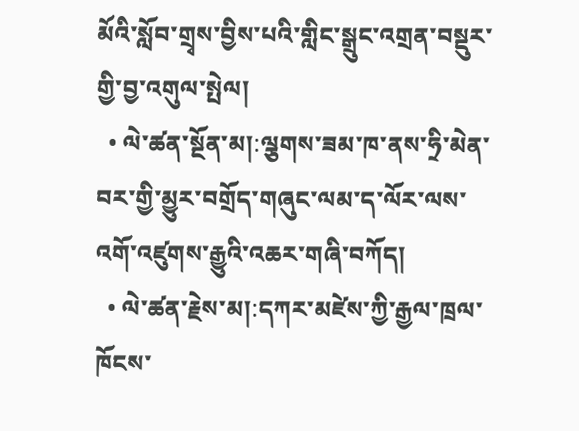མོའི་སློབ་གྲྭས་བྱིས་པའི་གླིང་སྒྲུང་འགྲན་བསྡུར་གྱི་བྱ་འགུལ་སྤེལ།
  • ལེ་ཚན་སྔོན་མ།:ལྕགས་ཟམ་ཁ་ནས་ཧྲི་མེན་བར་གྱི་མྱུར་བགྲོད་གཞུང་ལམ་ད་ལོར་ལས་འགོ་འཛུགས་རྒྱུའི་འཆར་གཞི་བཀོད།
  • ལེ་ཚན་རྗེས་མ།:དཀར་མཛེས་ཀྱི་རྒྱལ་ཁྲལ་ཁོངས་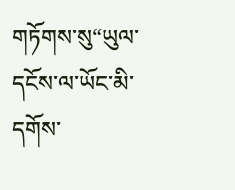གཏོགས་སུ“ཡུལ་དངོས་ལ་ཡོང་མི་དགོས་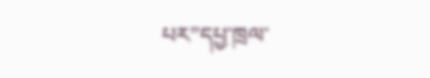པར”དཔྱ་ཁྲལ་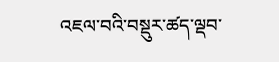འཇལ་བའི་བསྡུར་ཚད་ལྡབ་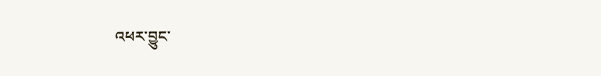འཕར་བྱུང་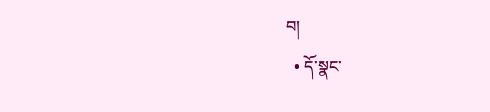བ།
  • དོ་སྣང་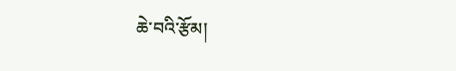ཆེ་བའི་རྩོམ།